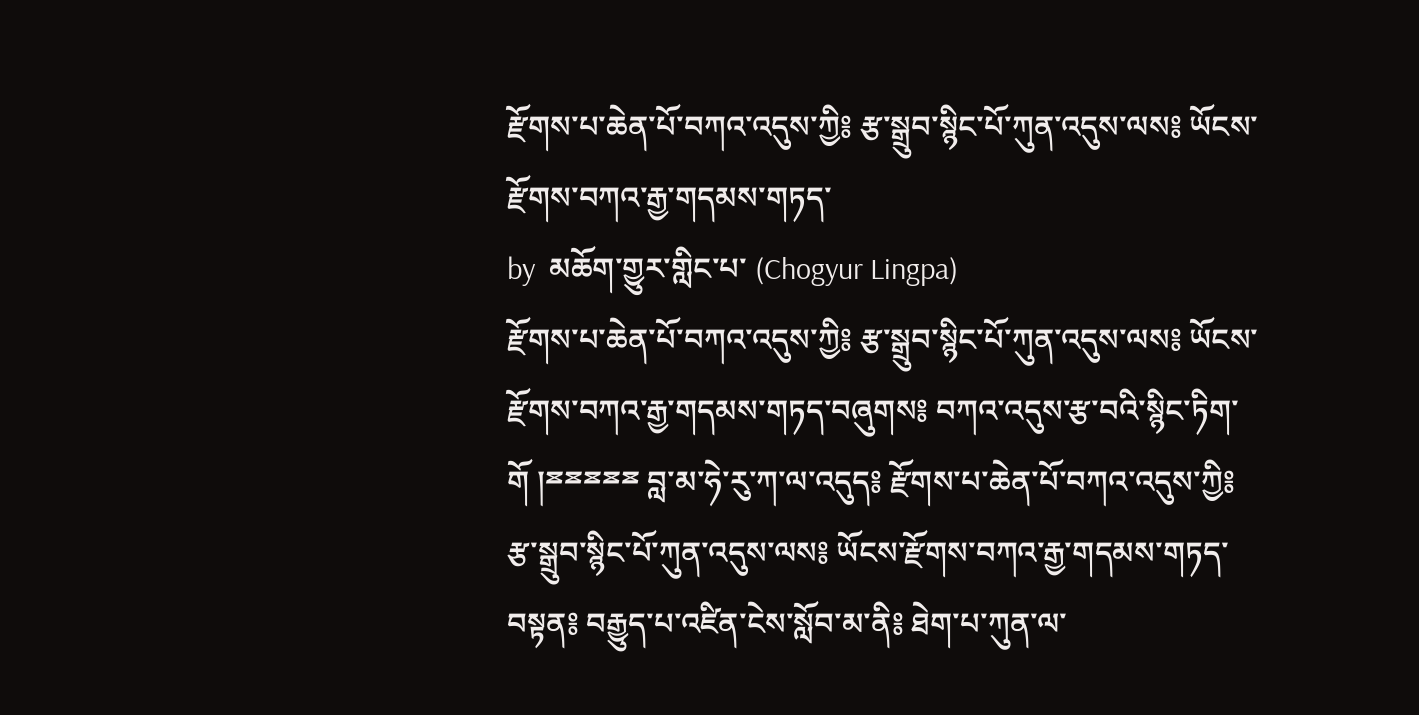རྫོགས་པ་ཆེན་པོ་བཀའ་འདུས་ཀྱི༔ རྩ་སྒྲུབ་སྙིང་པོ་ཀུན་འདུས་ལས༔ ཡོངས་རྫོགས་བཀའ་རྒྱ་གདམས་གཏད་
by  མཆོག་གྱུར་གླིང་པ་ (Chogyur Lingpa)
རྫོགས་པ་ཆེན་པོ་བཀའ་འདུས་ཀྱི༔ རྩ་སྒྲུབ་སྙིང་པོ་ཀུན་འདུས་ལས༔ ཡོངས་རྫོགས་བཀའ་རྒྱ་གདམས་གཏད་བཞུགས༔ བཀའ་འདུས་རྩ་བའི་སྙིང་ཏིག་གོ །ྈྈྈྈྈ བླ་མ་ཧེ་རུ་ཀ་ལ་འདུད༔ རྫོགས་པ་ཆེན་པོ་བཀའ་འདུས་ཀྱི༔ རྩ་སྒྲུབ་སྙིང་པོ་ཀུན་འདུས་ལས༔ ཡོངས་རྫོགས་བཀའ་རྒྱ་གདམས་གཏད་བསྟན༔ བརྒྱུད་པ་འཛིན་ངེས་སློབ་མ་ནི༔ ཐེག་པ་ཀུན་ལ་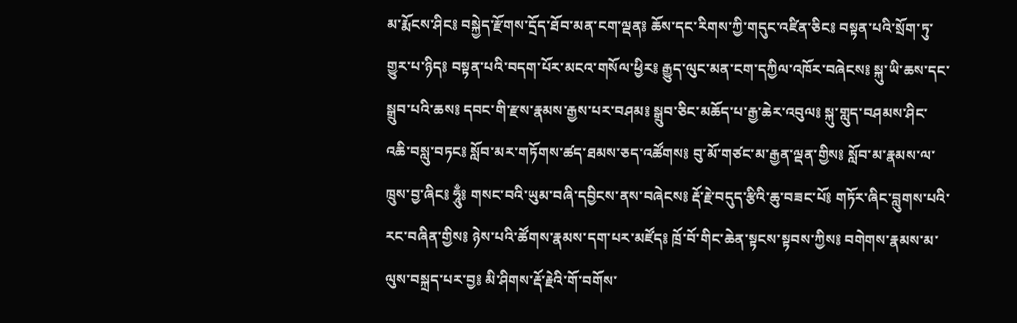མ་རྨོངས་ཤིང༔ བསྐྱེད་རྫོགས་དྲོད་ཐོབ་མན་ངག་ལྡན༔ ཆོས་དང་རིགས་ཀྱི་གདུང་འཛིན་ཅིང༔ བསྟན་པའི་སྲོག་ཏུ་གྱུར་པ་ཉིད༔ བསྟན་པའི་བདག་པོར་མངའ་གསོལ་ཕྱིར༔ རྒྱུད་ལུང་མན་ངག་དཀྱིལ་འཁོར་བཞེངས༔ སྐུ་ཡི་ཆས་དང་སྒྲུབ་པའི་ཆས༔ དབང་གི་རྫས་རྣམས་རྒྱས་པར་བཤམ༔ སྒྲུབ་ཅིང་མཆོད་པ་རྒྱ་ཆེར་འབུལ༔ སྐུ་གླུད་བཤམས་ཤིང་འཆི་བསླུ་བཏང༔ སློབ་མར་གཏོགས་ཚད་ཐམས་ཅད་འཚོགས༔ བུ་མོ་གཙང་མ་རྒྱན་ལྡན་གྱིས༔ སློབ་མ་རྣམས་ལ་ཁྲུས་བྱ་ཞིང༔ ཧཱུྃ༔ གསང་བའི་ཡུམ་བཞི་དབྱིངས་ནས་བཞེངས༔ རྡོ་རྗེ་བདུད་རྩིའི་ཆུ་བཟང་པོ༔ གཏོར་ཞིང་བླུགས་པའི་རང་བཞིན་གྱིས༔ ཉེས་པའི་ཚོགས་རྣམས་དག་པར་མཛོད༔ ཁྲོ་བོ་གིང་ཆེན་སྟངས་སྟབས་ཀྱིས༔ བགེགས་རྣམས་མ་ལུས་བསྐྲད་པར་བྱ༔ མི་ཤིགས་རྡོ་རྗེའི་གོ་བགོས་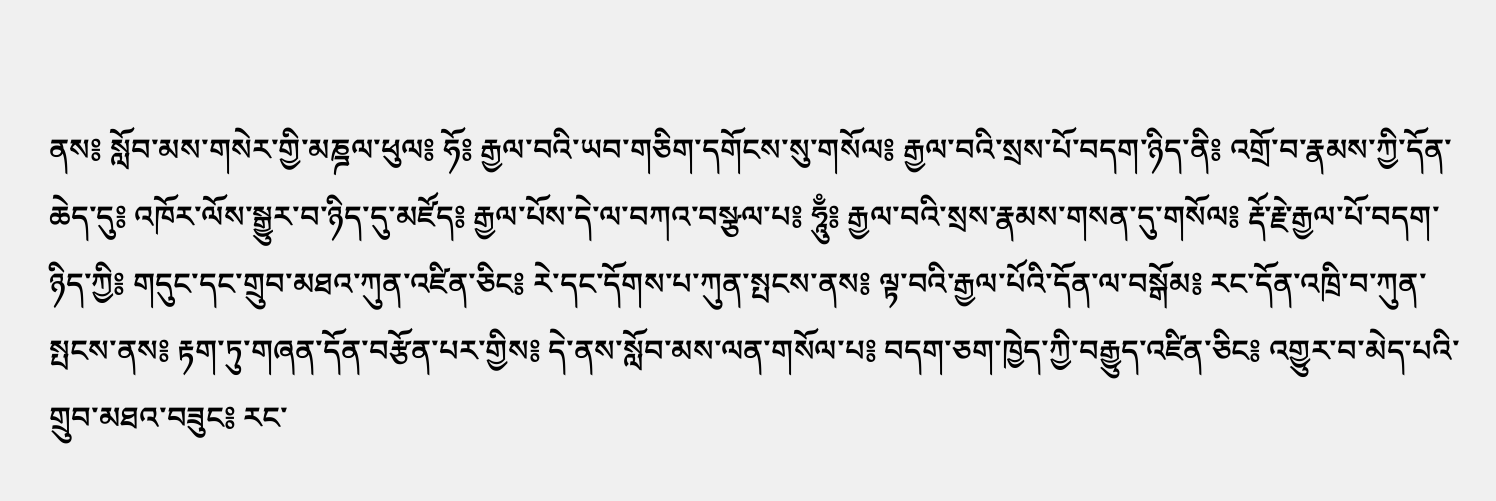ནས༔ སློབ་མས་གསེར་གྱི་མཎྜལ་ཕུལ༔ ཧོ༔ རྒྱལ་བའི་ཡབ་གཅིག་དགོངས་སུ་གསོལ༔ རྒྱལ་བའི་སྲས་པོ་བདག་ཉིད་ནི༔ འགྲོ་བ་རྣམས་ཀྱི་དོན་ཆེད་དུ༔ འཁོར་ལོས་སྒྱུར་བ་ཉིད་དུ་མཛོད༔ རྒྱལ་པོས་དེ་ལ་བཀའ་བསྩལ་པ༔ ཧཱུྃ༔ རྒྱལ་བའི་སྲས་རྣམས་གསན་དུ་གསོལ༔ རྡོ་རྗེ་རྒྱལ་པོ་བདག་ཉིད་ཀྱི༔ གདུང་དང་གྲུབ་མཐའ་ཀུན་འཛིན་ཅིང༔ རེ་དང་དོགས་པ་ཀུན་སྤངས་ནས༔ ལྟ་བའི་རྒྱལ་པོའི་དོན་ལ་བསྒོམ༔ རང་དོན་འཁྲི་བ་ཀུན་སྤངས་ནས༔ རྟག་ཏུ་གཞན་དོན་བརྩོན་པར་གྱིས༔ དེ་ནས་སློབ་མས་ལན་གསོལ་པ༔ བདག་ཅག་ཁྱེད་ཀྱི་བརྒྱུད་འཛིན་ཅིང༔ འགྱུར་བ་མེད་པའི་གྲུབ་མཐའ་བཟུང༔ རང་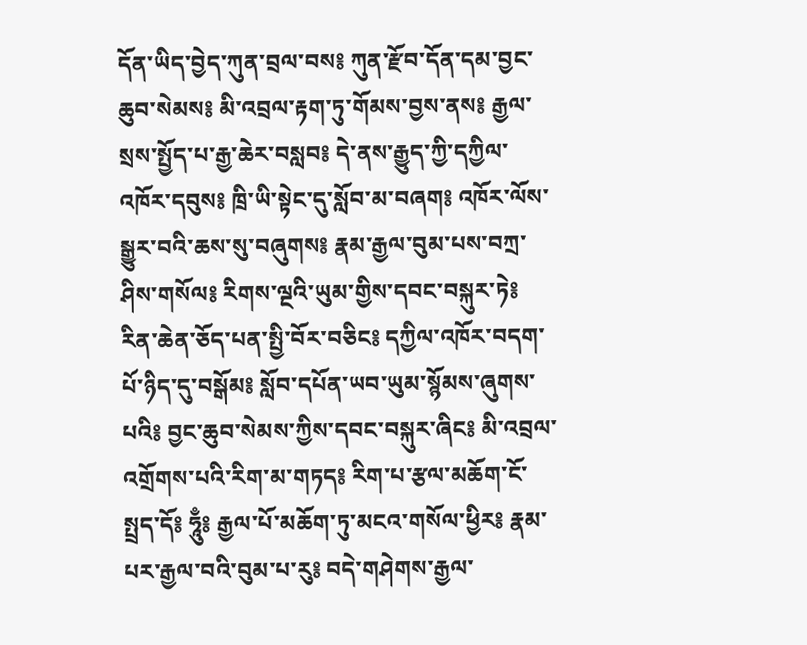དོན་ཡིད་བྱེད་ཀུན་བྲལ་བས༔ ཀུན་རྫོབ་དོན་དམ་བྱང་ཆུབ་སེམས༔ མི་འབྲལ་རྟག་ཏུ་གོམས་བྱས་ནས༔ རྒྱལ་སྲས་སྤྱོད་པ་རྒྱ་ཆེར་བསླབ༔ དེ་ནས་རྒྱུད་ཀྱི་དཀྱིལ་འཁོར་དབུས༔ ཁྲི་ཡི་སྟེང་དུ་སློབ་མ་བཞག༔ འཁོར་ལོས་སྒྱུར་བའི་ཆས་སུ་བཞུགས༔ རྣམ་རྒྱལ་བུམ་པས་བཀྲ་ཤིས་གསོལ༔ རིགས་ལྔའི་ཡུམ་གྱིས་དབང་བསྐུར་ཏེ༔ རིན་ཆེན་ཅོད་པན་སྤྱི་བོར་བཅིང༔ དཀྱིལ་འཁོར་བདག་པོ་ཉིད་དུ་བསྒོམ༔ སློབ་དཔོན་ཡབ་ཡུམ་སྙོམས་ཞུགས་པའི༔ བྱང་ཆུབ་སེམས་ཀྱིས་དབང་བསྐུར་ཞིང༔ མི་འབྲལ་འགྲོགས་པའི་རིག་མ་གཏད༔ རིག་པ་རྩལ་མཆོག་ངོ་སྤྲད་དོ༔ ཧཱུྃ༔ རྒྱལ་པོ་མཆོག་ཏུ་མངའ་གསོལ་ཕྱིར༔ རྣམ་པར་རྒྱལ་བའི་བུམ་པ་རུ༔ བདེ་གཤེགས་རྒྱལ་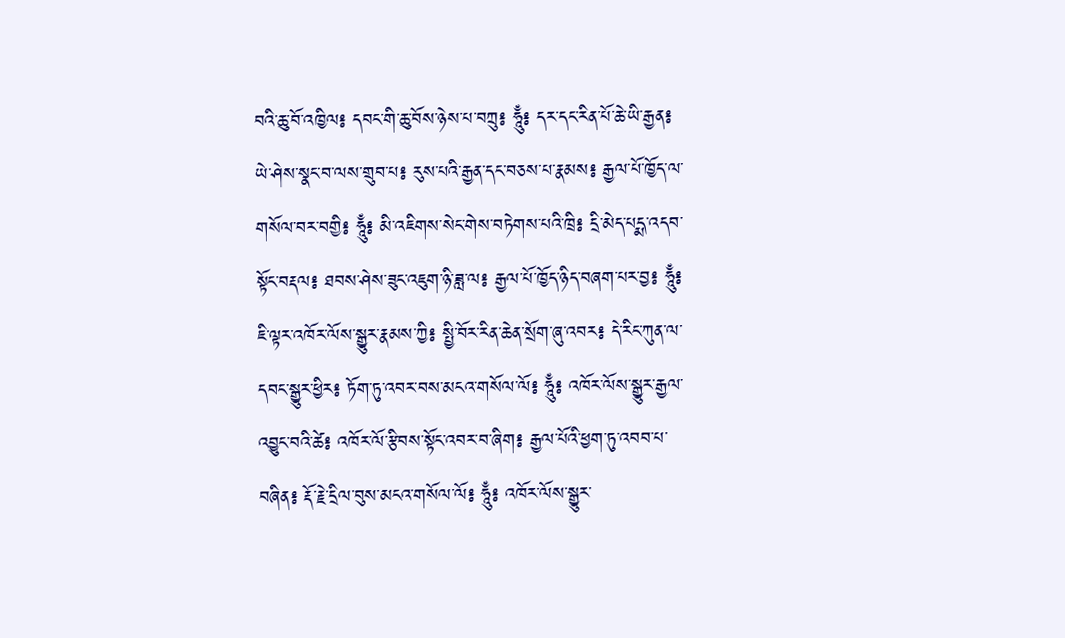བའི་ཆུ་བོ་འཁྱིལ༔ དབང་གི་ཆུ་བོས་ཉེས་པ་བཀྲུ༔ ཧཱུྃ༔ དར་དང་རིན་པོ་ཆེ་ཡི་རྒྱན༔ ཡེ་ཤེས་སྣང་བ་ལས་གྲུབ་པ༔ རུས་པའི་རྒྱན་དང་བཅས་པ་རྣམས༔ རྒྱལ་པོ་ཁྱོད་ལ་གསོལ་བར་བགྱི༔ ཧཱུྃ༔ མི་འཇིགས་སེང་གེས་བཏེགས་པའི་ཁྲི༔ དྲི་མེད་པདྨ་འདབ་སྟོང་བརྡལ༔ ཐབས་ཤེས་ཟུང་འཇུག་ཉི་ཟླ་ལ༔ རྒྱལ་པོ་ཁྱོད་ཉིད་བཞག་པར་བྱ༔ ཧཱུྃ༔ ཇི་ལྟར་འཁོར་ལོས་སྒྱུར་རྣམས་ཀྱི༔ སྤྱི་བོར་རིན་ཆེན་སྲོག་ཞུ་འབར༔ དེ་རིང་ཀུན་ལ་དབང་སྒྱུར་ཕྱིར༔ ཏོག་ཏུ་འབར་བས་མངའ་གསོལ་ལོ༔ ཧཱུྃ༔ འཁོར་ལོས་སྒྱུར་རྒྱལ་འབྱུང་བའི་ཚེ༔ འཁོར་ལོ་རྩིབས་སྟོང་འབར་བ་ཞིག༔ རྒྱལ་པོའི་ཕྱག་ཏུ་འབབ་པ་བཞིན༔ རྡོ་རྗེ་དྲིལ་བུས་མངའ་གསོལ་ལོ༔ ཧཱུྃ༔ འཁོར་ལོས་སྒྱུར་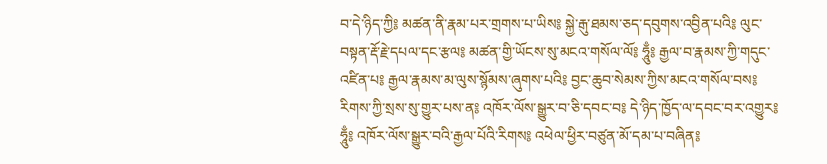བ་དེ་ཉིད་ཀྱི༔ མཚན་ནི་རྣམ་པར་གྲགས་པ་ཡིས༔ སྐྱེ་རྒུ་ཐམས་ཅད་དབུགས་འབྱིན་པའི༔ ལུང་བསྟན་རྡོ་རྗེ་དཔལ་དང་རྩལ༔ མཚན་གྱི་ཡོངས་སུ་མངའ་གསོལ་ལོ༔ ཧཱུྃ༔ རྒྱལ་བ་རྣམས་ཀྱི་གདུང་འཛིན་པ༔ རྒྱལ་རྣམས་མ་ལུས་སྙོམས་ཞུགས་པའི༔ བྱང་ཆུབ་སེམས་ཀྱིས་མངའ་གསོལ་བས༔ རིགས་ཀྱི་སྲས་སུ་གྱུར་པས་ན༔ འཁོར་ལོས་སྒྱུར་བ་ཅི་དབང་བ༔ དེ་ཉིད་ཁྱོད་ལ་དབང་བར་འགྱུར༔ ཧཱུྃ༔ འཁོར་ལོས་སྒྱུར་བའི་རྒྱལ་པོའི་རིགས༔ འཕེལ་ཕྱིར་བཙུན་མོ་དམ་པ་བཞིན༔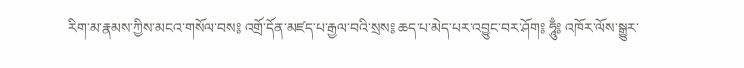རིག་མ་རྣམས་ཀྱིས་མངའ་གསོལ་བས༔ འགྲོ་དོན་མཛད་པ་རྒྱལ་བའི་སྲས༔ ཆད་པ་མེད་པར་འབྱུང་བར་ཤོག༔ ཧཱུྃ༔ འཁོར་ལོས་སྒྱུར་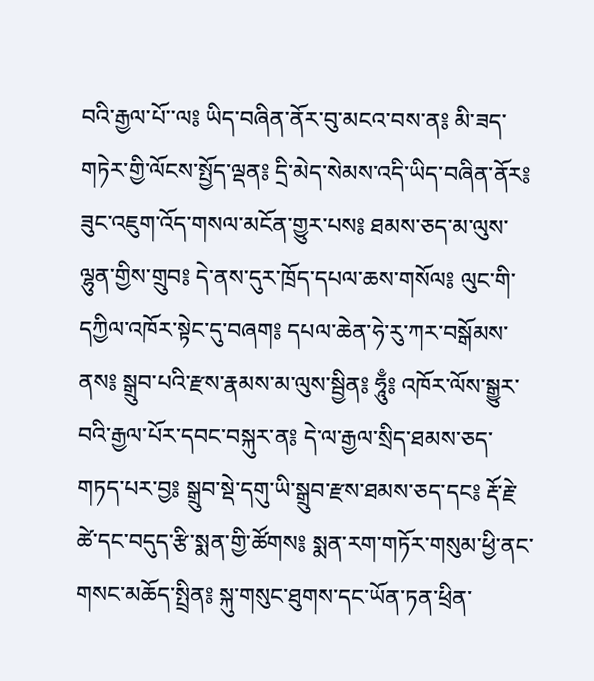བའི་རྒྱལ་པོ་་ལ༔ ཡིད་བཞིན་ནོར་བུ་མངའ་བས་ན༔ མི་ཟད་གཏེར་གྱི་ལོངས་སྤྱོད་ལྡན༔ དྲི་མེད་སེམས་འདི་ཡིད་བཞིན་ནོར༔ ཟུང་འཇུག་འོད་གསལ་མངོན་གྱུར་པས༔ ཐམས་ཅད་མ་ལུས་ལྷུན་གྱིས་གྲུབ༔ དེ་ནས་དུར་ཁྲོད་དཔལ་ཆས་གསོལ༔ ལུང་གི་དཀྱིལ་འཁོར་སྟེང་དུ་བཞག༔ དཔལ་ཆེན་ཧེ་རུ་ཀར་བསྒོམས་ནས༔ སྒྲུབ་པའི་རྫས་རྣམས་མ་ལུས་སྦྱིན༔ ཧཱུྃ༔ འཁོར་ལོས་སྒྱུར་བའི་རྒྱལ་པོར་དབང་བསྐུར་ན༔ དེ་ལ་རྒྱལ་སྲིད་ཐམས་ཅད་གཏད་པར་བྱ༔ སྒྲུབ་སྡེ་དགུ་ཡི་སྒྲུབ་རྫས་ཐམས་ཅད་དང༔ རྡོ་རྗེ་ཚེ་དང་བདུད་རྩི་སྨན་གྱི་ཚོགས༔ སྨན་རག་གཏོར་གསུམ་ཕྱི་ནང་གསང་མཆོད་སྤྲིན༔ སྐུ་གསུང་ཐུགས་དང་ཡོན་ཏན་ཕྲིན་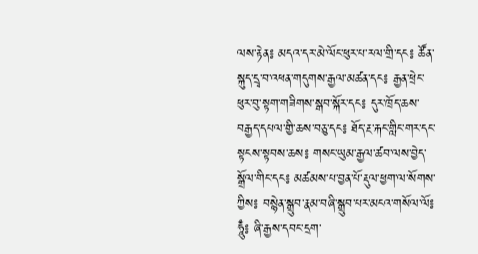ལས་རྟེན༔ མདའ་དར་མེ་ལོང་ཕུར་པ་རལ་གྲི་དང༔ ཚོན་སྐུད་དྲྭ་བ་འཕན་གདུགས་རྒྱལ་མཚན་དང༔ རྒྱན་ཕྲེང་ཕུར་བུ་སྟག་གཟིགས་སྒབ་སྐོར་དང༔ དུར་ཁྲོད་ཆས་བརྒྱད་དཔལ་གྱི་ཆས་བཅུ་དང༔ ཐོད་རྔ་རྐང་གླིང་གར་དང་སྟངས་སྟབས་ཆས༔ གསང་ཡུམ་རྒྱལ་ཚབ་ལས་བྱེད་སྒྲོལ་གིང་དང༔ མཚམས་པ་བྱན་པོ་རྡུལ་ཕྱག་ལ་སོགས་ཀྱིས༔ བསྙེན་སྒྲུབ་རྣམ་བཞི་སྒྲུབ་པར་མངའ་གསོལ་ལོ༔ ཧཱུྃ༔ ཞི་རྒྱས་དབང་དྲག་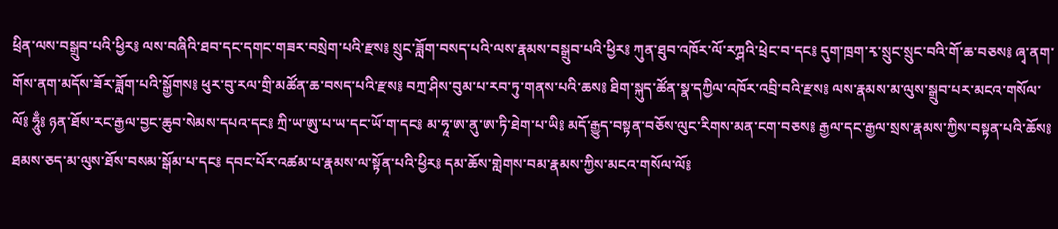ཕྲིན་ལས་བསྒྲུབ་པའི་ཕྱིར༔ ལས་བཞིའི་ཐབ་དང་དགང་གཟར་བསྲེག་པའི་རྫས༔ སྲུང་ཟློག་བསད་པའི་ལས་རྣམས་བསྒྲུབ་པའི་ཕྱིར༔ ཀུན་ཐུབ་འཁོར་ལོ་རཀྴའི་ཕྲེང་བ་དང༔ དུག་ཁྲག་རྭ་སྲུང་སྲུང་བའི་གོ་ཆ་བཅས༔ ཞྭ་ནག་གོས་ནག་མདོས་ཟོར་ཟློག་པའི་སྒྱོགས༔ ཕུར་བུ་རལ་གྲི་མཚོན་ཆ་བསད་པའི་རྫས༔ བཀྲ་ཤིས་བུམ་པ་རབ་ཏུ་གནས་པའི་ཆས༔ ཐིག་སྐུད་ཚོན་སྣ་དཀྱིལ་འཁོར་འབྲི་བའི་རྫས༔ ལས་རྣམས་མ་ལུས་སྒྲུབ་པར་མངའ་གསོལ་ལོ༔ ཧཱུྃ༔ ཉན་ཐོས་རང་རྒྱལ་བྱང་ཆུབ་སེམས་དཔའ་དང༔ ཀྲི་ཡ་ཨུ་པ་ཡ་དང་ཡོ་ག་དང༔ མ་ཧཱ་ཨ་ནུ་ཨ་ཏི་ཐེག་པ་ཡི༔ མདོ་རྒྱུད་བསྟན་བཅོས་ལུང་རིགས་མན་ངག་བཅས༔ རྒྱལ་དང་རྒྱལ་སྲས་རྣམས་ཀྱིས་བསྟན་པའི་ཆོས༔ ཐམས་ཅད་མ་ལུས་ཐོས་བསམ་སྒོམ་པ་དང༔ དབང་པོར་འཚམ་པ་རྣམས་ལ་སྟོན་པའི་ཕྱིར༔ དམ་ཆོས་གླེགས་བམ་རྣམས་ཀྱིས་མངའ་གསོལ་ལོ༔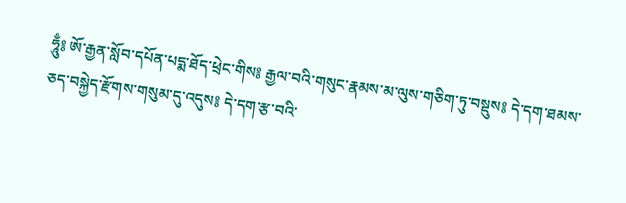ཧཱུྃ༔ ཨོ་རྒྱན་སློབ་དཔོན་པདྨ་ཐོད་ཕྲེང་གིས༔ རྒྱལ་བའི་གསུང་རྣམས་མ་ལུས་གཅིག་ཏུ་བསྡུས༔ དེ་དག་ཐམས་ཅད་བསྐྱེད་རྫོགས་གསུམ་དུ་འདུས༔ དེ་དག་རྩ་བའི་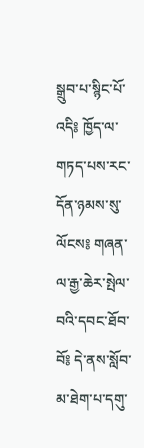སྒྲུབ་པ་སྙིང་པོ་འདི༔ ཁྱོད་ལ་གཏད་པས་རང་དོན་ཉམས་སུ་ལོངས༔ གཞན་ལ་རྒྱ་ཆེར་སྤེལ་བའི་དབང་ཐོབ་བོ༔ དེ་ནས་སློབ་མ་ཐེག་པ་དགུ་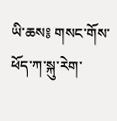ཡི་ཆས༔ གསང་གོས་ཕོད་ཀ་སྐུ་རེག་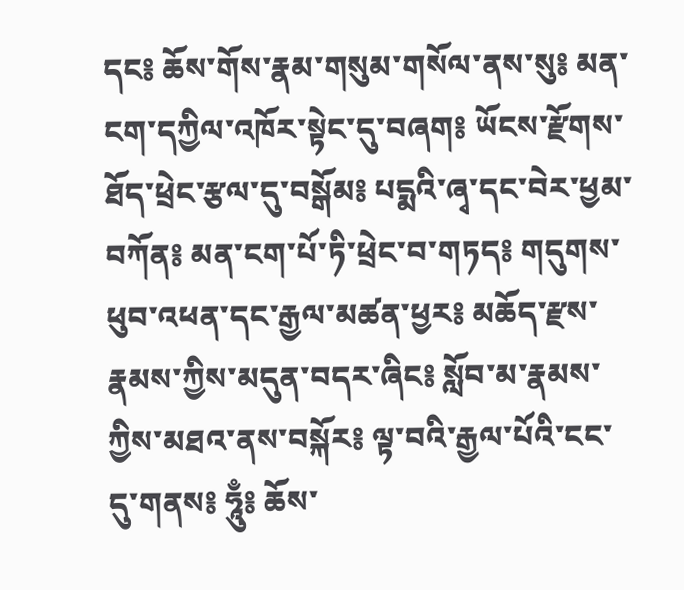དང༔ ཆོས་གོས་རྣམ་གསུམ་གསོལ་ནས་སུ༔ མན་ངག་དཀྱིལ་འཁོར་སྟེང་དུ་བཞག༔ ཡོངས་རྫོགས་ཐོད་ཕྲེང་རྩལ་དུ་བསྒོམ༔ པདྨའི་ཞྭ་དང་བེར་ཕྱམ་བཀོན༔ མན་ངག་པོ་ཏི་ཕྲེང་བ་གཏད༔ གདུགས་ཕུབ་འཕན་དང་རྒྱལ་མཚན་ཕྱར༔ མཆོད་རྫས་རྣམས་ཀྱིས་མདུན་བདར་ཞིང༔ སློབ་མ་རྣམས་ཀྱིས་མཐའ་ནས་བསྐོར༔ ལྟ་བའི་རྒྱལ་པོའི་ངང་དུ་གནས༔ ཧཱུྃ༔ ཆོས་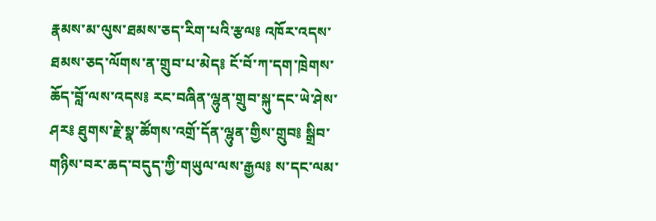རྣམས་མ་ལུས་ཐམས་ཅད་རིག་པའི་རྩལ༔ འཁོར་འདས་ཐམས་ཅད་ལོགས་ན་གྲུབ་པ་མེད༔ ངོ་བོ་ཀ་དག་ཁྲེགས་ཆོད་བློ་ལས་འདས༔ རང་བཞིན་ལྷུན་གྲུབ་སྐུ་དང་ཡེ་ཤེས་ཤར༔ ཐུགས་རྗེ་སྣ་ཚོགས་འགྲོ་དོན་ལྷུན་གྱིས་གྲུབ༔ སྒྲིབ་གཉིས་བར་ཆད་བདུད་ཀྱི་གཡུལ་ལས་རྒྱལ༔ ས་དང་ལམ་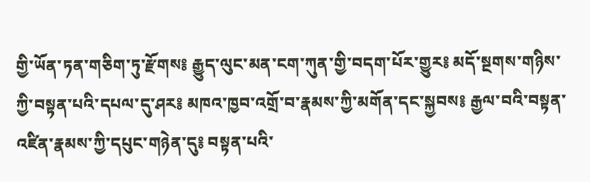གྱི་ཡོན་ཏན་གཅིག་ཏུ་རྫོགས༔ རྒྱུད་ལུང་མན་ངག་ཀུན་གྱི་བདག་པོར་གྱུར༔ མདོ་སྔགས་གཉིས་ཀྱི་བསྟན་པའི་དཔལ་དུ་ཤར༔ མཁའ་ཁྱབ་འགྲོ་བ་རྣམས་ཀྱི་མགོན་དང་སྐྱབས༔ རྒྱལ་བའི་བསྟན་འཛིན་རྣམས་ཀྱི་དཔུང་གཉེན་དུ༔ བསྟན་པའི་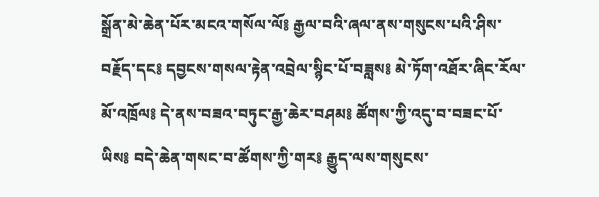སྒྲོན་མེ་ཆེན་པོར་མངའ་གསོལ་ལོ༔ རྒྱལ་བའི་ཞལ་ནས་གསུངས་པའི་ཤིས་བརྗོད་དང༔ དབྱངས་གསལ་རྟེན་འབྲེལ་སྙིང་པོ་བཟླས༔ མེ་ཏོག་འཐོར་ཞིང་རོལ་མོ་འཁྲོལ༔ དེ་ནས་བཟའ་བཏུང་རྒྱ་ཆེར་བཤམ༔ ཚོགས་ཀྱི་འདུ་བ་བཟང་པོ་ཡིས༔ བདེ་ཆེན་གསང་བ་ཚོགས་ཀྱི་གར༔ རྒྱུད་ལས་གསུངས་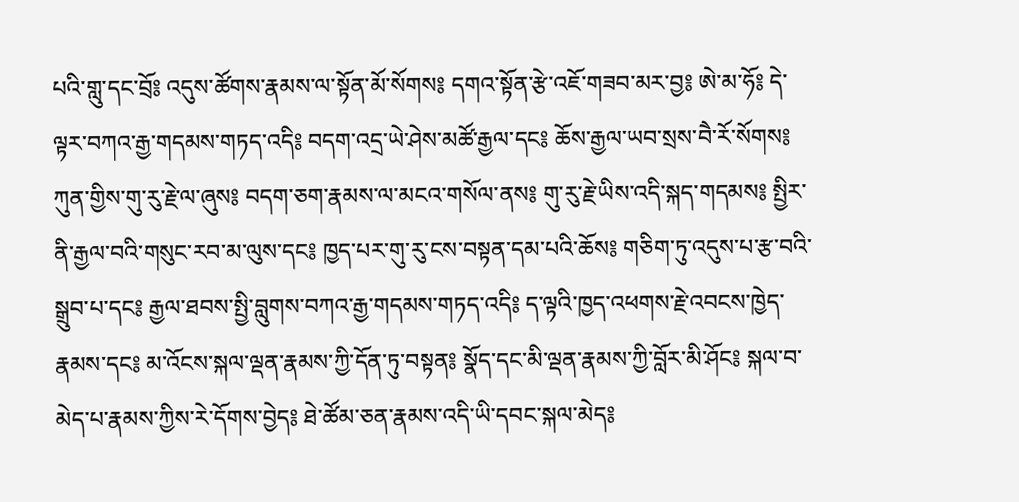པའི་གླུ་དང་བྲོ༔ འདུས་ཚོགས་རྣམས་ལ་སྟོན་མོ་སོགས༔ དགའ་སྟོན་རྩེ་འཇོ་གཟབ་མར་བྱ༔ ཨེ་མ་ཧོ༔ དེ་ལྟར་བཀའ་རྒྱ་གདམས་གཏད་འདི༔ བདག་འདྲ་ཡེ་ཤེས་མཚོ་རྒྱལ་དང༔ ཆོས་རྒྱལ་ཡབ་སྲས་བཻ་རོ་སོགས༔ ཀུན་གྱིས་གུ་རུ་རྗེ་ལ་ཞུས༔ བདག་ཅག་རྣམས་ལ་མངའ་གསོལ་ནས༔ གུ་རུ་རྗེ་ཡིས་འདི་སྐད་གདམས༔ སྤྱིར་ནི་རྒྱལ་བའི་གསུང་རབ་མ་ལུས་དང༔ ཁྱད་པར་གུ་རུ་ངས་བསྟན་དམ་པའི་ཆོས༔ གཅིག་ཏུ་འདུས་པ་རྩ་བའི་སྒྲུབ་པ་དང༔ རྒྱལ་ཐབས་སྤྱི་བླུགས་བཀའ་རྒྱ་གདམས་གཏད་འདི༔ ད་ལྟའི་ཁྱད་འཕགས་རྗེ་འབངས་ཁྱེད་རྣམས་དང༔ མ་འོངས་སྐལ་ལྡན་རྣམས་ཀྱི་དོན་ཏུ་བསྟན༔ སྣོད་དང་མི་ལྡན་རྣམས་ཀྱི་བློར་མི་ཤོང༔ སྐལ་བ་མེད་པ་རྣམས་ཀྱིས་རེ་དོགས་བྱེད༔ ཐེ་ཚོམ་ཅན་རྣམས་འདི་ཡི་དབང་སྐལ་མེད༔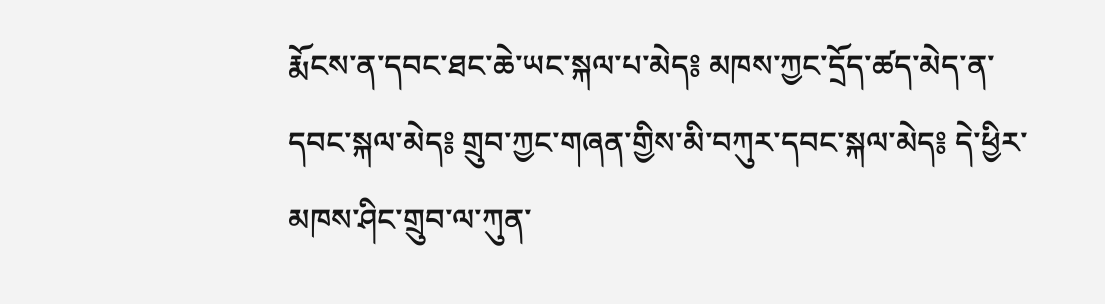རྨོངས་ན་དབང་ཐང་ཆེ་ཡང་སྐལ་པ་མེད༔ མཁས་ཀྱང་དྲོད་ཚད་མེད་ན་དབང་སྐལ་མེད༔ གྲུབ་ཀྱང་གཞན་གྱིས་མི་བཀུར་དབང་སྐལ་མེད༔ དེ་ཕྱིར་མཁས་ཤིང་གྲུབ་ལ་ཀུན་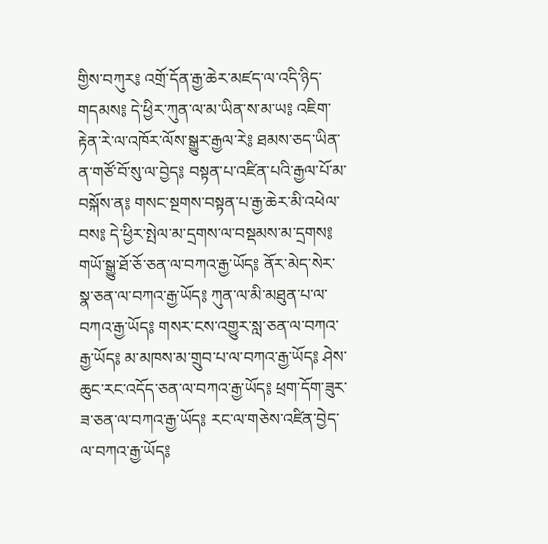གྱིས་བཀུར༔ འགྲོ་དོན་རྒྱ་ཆེར་མཛད་ལ་འདི་ཉིད་གདམས༔ དེ་ཕྱིར་ཀུན་ལ་མ་ཡིན་ས་མ་ཡ༔ འཇིག་རྟེན་རེ་ལ་འཁོར་ལོས་སྒྱུར་རྒྱལ་རེ༔ ཐམས་ཅད་ཡིན་ན་གཙོ་བོ་སུ་ལ་བྱེད༔ བསྟན་པ་འཛིན་པའི་རྒྱལ་པོ་མ་བསྐོས་ན༔ གསང་སྔགས་བསྟན་པ་རྒྱ་ཆེར་མི་འཕེལ་བས༔ དེ་ཕྱིར་སྤེལ་མ་དྲགས་ལ་བསྡམས་མ་དྲགས༔ གཡོ་སྒྱུ་ཐོ་ཅོ་ཅན་ལ་བཀའ་རྒྱ་ཡོད༔ ནོར་མེད་སེར་སྣ་ཅན་ལ་བཀའ་རྒྱ་ཡོད༔ ཀུན་ལ་མི་མཐུན་པ་ལ་བཀའ་རྒྱ་ཡོད༔ གསར་ངས་འགྱུར་སླ་ཅན་ལ་བཀའ་རྒྱ་ཡོད༔ མ་མཁས་མ་གྲུབ་པ་ལ་བཀའ་རྒྱ་ཡོད༔ ཤེས་ཆུང་རང་འདོད་ཅན་ལ་བཀའ་རྒྱ་ཡོད༔ ཕྲག་དོག་ཟུར་ཟ་ཅན་ལ་བཀའ་རྒྱ་ཡོད༔ རང་ལ་གཅེས་འཛིན་བྱེད་ལ་བཀའ་རྒྱ་ཡོད༔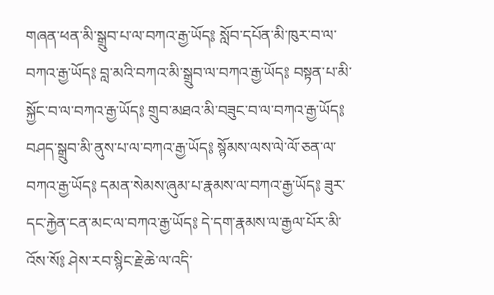གཞན་ཕན་མི་སྒྲུབ་པ་ལ་བཀའ་རྒྱ་ཡོད༔ སློབ་དཔོན་མི་ཁུར་བ་ལ་བཀའ་རྒྱ་ཡོད༔ བླ་མའི་བཀའ་མི་སྒྲུབ་ལ་བཀའ་རྒྱ་ཡོད༔ བསྟན་པ་མི་སྐྱོང་བ་ལ་བཀའ་རྒྱ་ཡོད༔ གྲུབ་མཐའ་མི་བཟུང་བ་ལ་བཀའ་རྒྱ་ཡོད༔ བཤད་སྒྲུབ་མི་ནུས་པ་ལ་བཀའ་རྒྱ་ཡོད༔ སྙོམས་ལས་ལེ་ལོ་ཅན་ལ་བཀའ་རྒྱ་ཡོད༔ དམན་སེམས་ཞུམ་པ་རྣམས་ལ་བཀའ་རྒྱ་ཡོད༔ ཟུར་དང་རྐྱེན་ངན་མང་ལ་བཀའ་རྒྱ་ཡོད༔ དེ་དག་རྣམས་ལ་རྒྱལ་པོར་མི་འོས་སོ༔ ཤེས་རབ་སྙིང་རྗེ་ཆེ་ལ་འདི་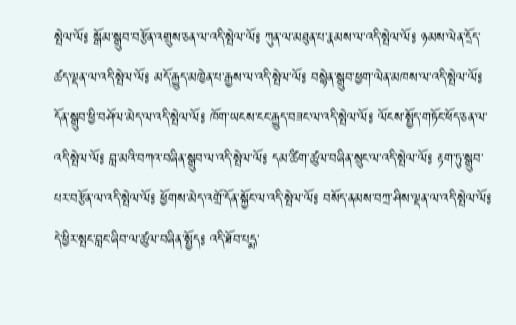སྤེལ་ལོ༔ སྒོམ་སྒྲུབ་བརྩོན་འགྲུས་ཅན་ལ་འདི་སྤེལ་ལོ༔ ཀུན་ལ་མཐུན་པ་རྣམས་ལ་འདི་སྤེལ་ལོ༔ ཉམས་ལེན་དྲོད་ཚད་ལྡན་ལ་འདི་སྤེལ་ལོ༔ མདོ་རྒྱུད་མཁྱེན་པ་རྒྱས་ལ་འདི་སྤེལ་ལོ༔ བསྙེན་སྒྲུབ་ཕྱག་ལེན་མཁས་ལ་འདི་སྤེལ་ལོ༔ དོན་སྒྲུབ་ཕྱི་བཤོལ་མེད་ལ་འདི་སྤེལ་ལོ༔ ཁོག་ཡངས་ངང་རྒྱུད་བཟང་ལ་འདི་སྤེལ་ལོ༔ ལོངས་སྤྱོད་གཏོང་ཕོད་ཅན་ལ་འདི་སྤེལ་ལོ༔ བླ་མའི་བཀའ་བཞིན་སྒྲུབ་ལ་འདི་སྤེལ་ལོ༔ དམ་ཚིག་ཚུལ་བཞིན་སྲུང་ལ་འདི་སྤེལ་ལོ༔ རྟག་ཏུ་སྒྲུབ་པར་བརྩོན་ལ་འདི་སྤེལ་ལོ༔ ཕྱོགས་མེད་འགྲོ་དོན་སྐྱོང་ལ་འདི་སྤེལ་ལོ༔ བསོད་ནམས་བཀྲ་ཤིས་ལྡན་ལ་འདི་སྤེལ་ལོ༔ དེ་ཕྱིར་སྤང་བླང་ཞིབ་ལ་ཚུལ་བཞིན་སྤྱོད༔ འདི་ཐོབ་པདྨ་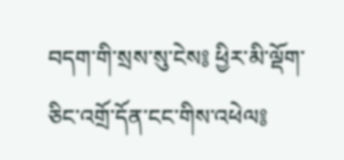བདག་གི་སྲས་སུ་ངེས༔ ཕྱིར་མི་ལྡོག་ཅིང་འགྲོ་དོན་ངང་གིས་འཕེལ༔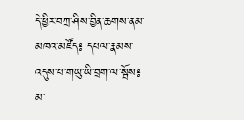དེ་ཕྱིར་བཀྲ་ཤིས་བྱིན་ཆགས་ནམ་མཁའ་མཛོད༔ དཔལ་རྣམས་འདུས་པ་གཡུ་ཡི་བྲག་ལ་སྦོས༔ མ་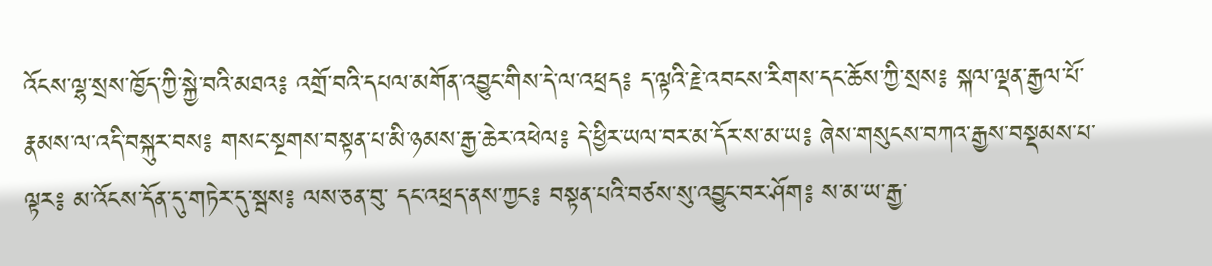འོངས་ལྷ་སྲས་ཁྱོད་ཀྱི་སྐྱེ་བའི་མཐའ༔ འགྲོ་བའི་དཔལ་མགོན་འབྱུང་གིས་དེ་ལ་འཕྲད༔ ད་ལྟའི་རྗེ་འབངས་རིགས་དང་ཆོས་ཀྱི་སྲས༔ སྐལ་ལྡན་རྒྱལ་པོ་རྣམས་ལ་འདི་བསྐུར་བས༔ གསང་སྔགས་བསྟན་པ་མི་ཉམས་རྒྱ་ཆེར་འཕེལ༔ དེ་ཕྱིར་ཡལ་བར་མ་དོར་ས་མ་ཡ༔ ཞེས་གསུངས་བཀའ་རྒྱས་བསྡམས་པ་ལྟར༔ མ་འོངས་དོན་དུ་གཏེར་དུ་སྦས༔ ལས་ཅན་བུ་ དང་འཕྲད་ནས་ཀྱང༔ བསྟན་པའི་བཙས་སུ་འབྱུང་བར་ཤོག༔ ས་མ་ཡ་རྒྱ་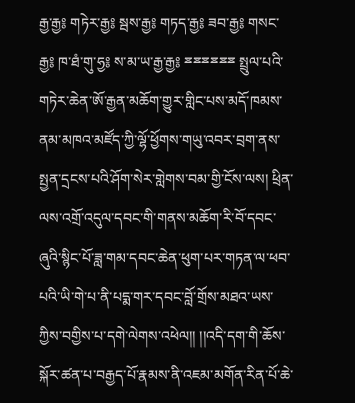རྒྱ་རྒྱ༔ གཏེར་རྒྱ༔ སྦས་རྒྱ༔ གཏད་རྒྱ༔ ཟབ་རྒྱ༔ གསང་རྒྱ༔ ཁ་ཐཾ་གུ་ཧྱ༔ ས་མ་ཡ་རྒྱ་རྒྱ༔ ྈྈྈྈྈྈ སྤྲུལ་པའི་གཏེར་ཆེན་ཨོ་རྒྱན་མཆོག་གྱུར་གླིང་པས་མདོ་ཁམས་ནམ་མཁའ་མཛོད་ཀྱི་ལྷོ་ཕྱོགས་གཡུ་འབར་བྲག་ནས་སྤྱན་དྲངས་པའི་ཤོག་སེར་གླེགས་བམ་གྱི་ངོས་ལས། ཕྲིན་ལས་འགྲོ་འདུལ་དབང་གི་གནས་མཆོག་རི་བོ་དབང་ཞུའི་སྙིང་པོ་ཟླ་གམ་དབང་ཆེན་ཕུག་པར་གཏན་ལ་ཕབ་པའི་ཡི་གེ་པ་ནི་པདྨ་གར་དབང་བློ་གྲོས་མཐའ་ཡས་ཀྱིས་བགྱིས་པ་དགེ་ལེགས་འཕེལ།། །།འདི་དག་གི་ཆོས་སྐོར་ཚན་པ་བརྒྱད་པོ་རྣམས་ནི་འཇམ་མགོན་རིན་པོ་ཆེ་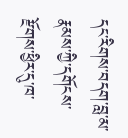དང་རིགས་བདག་བླ་མ་རྣམས་ཀྱི་དགོངས་རྫོགས་ཕྱིར་དུ་ཁ་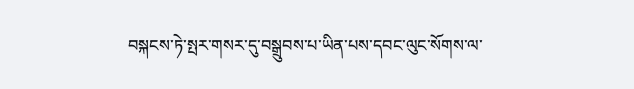བསྐངས་ཏེ་སྤར་གསར་དུ་བསྒྲུབས་པ་ཡིན་པས་དབང་ལུང་སོགས་ལ་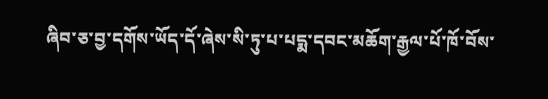ཞིབ་ཅ་བྱ་དགོས་ཡོད་དོ་ཞེས་སི་ཏུ་པ་པདྨ་དབང་མཆོག་རྒྱལ་པོ་ཁོ་བོས་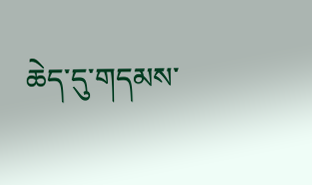ཆེད་དུ་གདམས་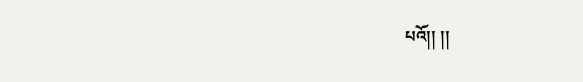པའོ།། །།